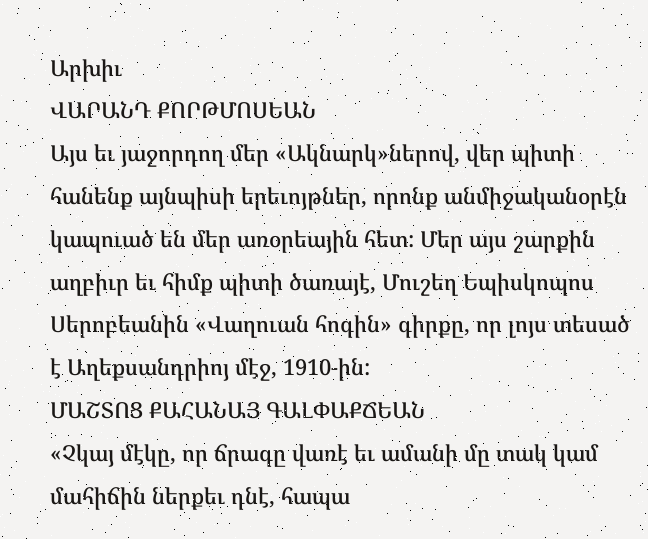Արխիւ
ՎԱՐԱՆԴ ՔՈՐԹՄՈՍԵԱՆ
Այս եւ յաջորդող մեր «Ակնարկ»ներով, վեր պիտի հանենք այնպիսի երեւոյթներ, որոնք անմիջականօրէն կապուած են մեր առօրեային հետ: Մեր այս շարքին աղբիւր եւ հիմք պիտի ծառայէ, Մուշեղ Եպիսկոպոս Սերոբեանին «Վաղուան հոգին» գիրքը, որ լոյս տեսած է Աղեքսանդրիոյ մէջ, 1910-ին:
ՄԱՇՏՈՑ ՔԱՀԱՆԱՅ ԳԱԼՓԱՔՃԵԱՆ
«Չկայ մէկը, որ ճրագը վառէ եւ ամանի մը տակ կամ մահիճին ներքեւ դնէ, հապա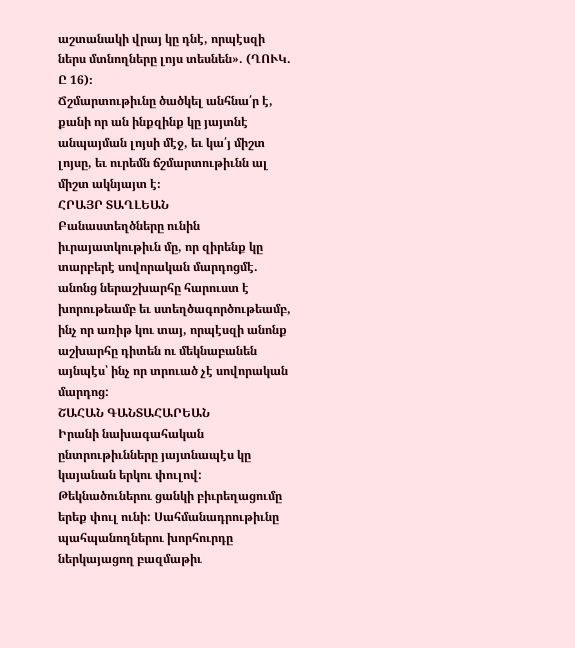աշտանակի վրայ կը դնէ, որպէսզի ներս մտնողները լոյս տեսնեն». (ՂՈՒԿ. Ը 16)։
Ճշմարտութիւնը ծածկել անհնա՛ր է, քանի որ ան ինքզինք կը յայտնէ անպայման լոյսի մէջ, եւ կա՛յ միշտ լոյսը, եւ ուրեմն ճշմարտութիւնն ալ միշտ ակնյայտ է։
ՀՐԱՅՐ ՏԱՂԼԵԱՆ
Բանաստեղծները ունին իւրայատկութիւն մը, որ զիրենք կը տարբերէ սովորական մարդոցմէ. անոնց ներաշխարհը հարուստ է խորութեամբ եւ ստեղծագործութեամբ, ինչ որ առիթ կու տայ, որպէսզի անոնք աշխարհը դիտեն ու մեկնաբանեն այնպէս՝ ինչ որ տրուած չէ սովորական մարդոց:
ՇԱՀԱՆ ԳԱՆՏԱՀԱՐԵԱՆ
Իրանի նախագահական ընտրութիւնները յայտնապէս կը կայանան երկու փուլով: Թեկնածուներու ցանկի բիւրեղացումը երեք փուլ ունի: Սահմանադրութիւնը պահպանողներու խորհուրդը ներկայացող բազմաթիւ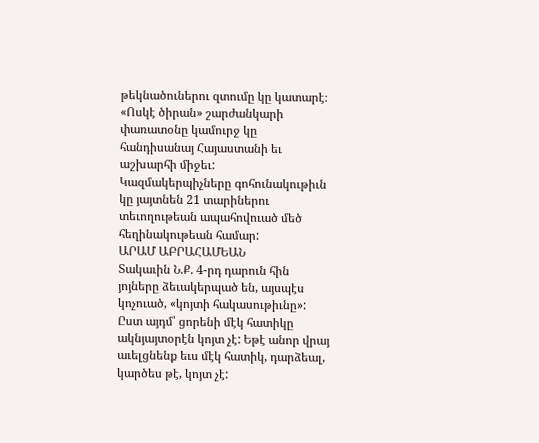թեկնածուներու զտումը կը կատարէ։
«Ոսկէ ծիրան» շարժանկարի փառատօնը կամուրջ կը հանդիսանայ Հայաստանի եւ աշխարհի միջեւ:
Կազմակերպիչները գոհունակութիւն կը յայտնեն 21 տարիներու տեւողութեան ապահովուած մեծ հեղինակութեան համար:
ԱՐԱՄ ԱԲՐԱՀԱՄԵԱՆ
Տակաւին Ն.Ք. 4-րդ դարուն հին յոյները ձեւակերպած են, այսպէս կոչուած, «կոյտի հակասութիւնը»: Ըստ այդմ՝ ցորենի մէկ հատիկը ակնյայտօրէն կոյտ չէ: Եթէ անոր վրայ աւելցնենք եւս մէկ հատիկ, դարձեալ, կարծես թէ, կոյտ չէ: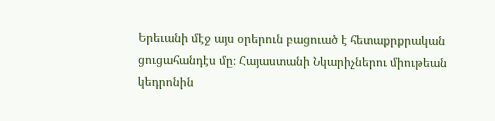Երեւանի մէջ այս օրերուն բացուած է հետաքրքրական ցուցահանդէս մը։ Հայաստանի Նկարիչներու միութեան կեդրոնին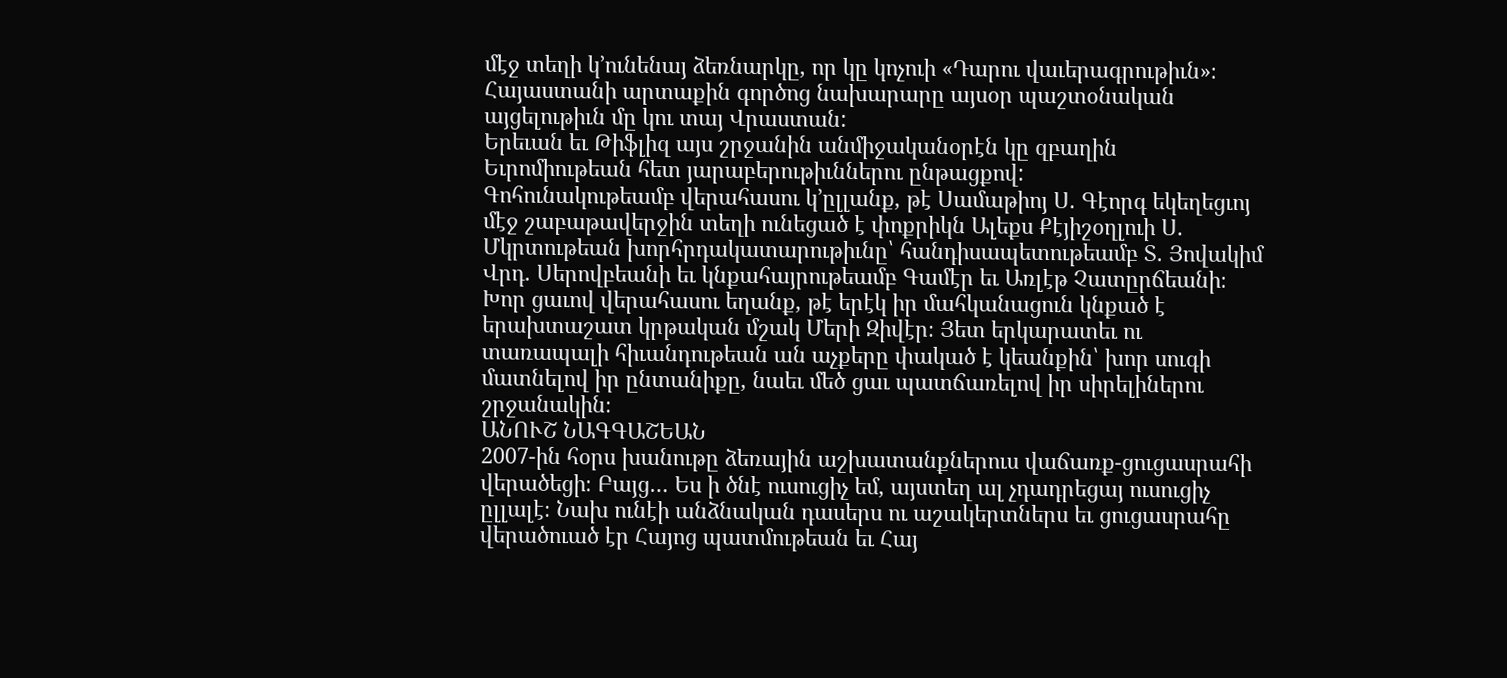մէջ տեղի կ՚ունենայ ձեռնարկը, որ կը կոչուի «Դարու վաւերագրութիւն»։
Հայաստանի արտաքին գործոց նախարարը այսօր պաշտօնական այցելութիւն մը կու տայ Վրաստան:
Երեւան եւ Թիֆլիզ այս շրջանին անմիջականօրէն կը զբաղին Եւրոմիութեան հետ յարաբերութիւններու ընթացքով:
Գոհունակութեամբ վերահասու կ՚ըլլանք, թէ Սամաթիոյ Ս. Գէորգ եկեղեցւոյ մէջ շաբաթավերջին տեղի ունեցած է փոքրիկն Ալեքս Քէյիշօղլուի Ս. Մկրտութեան խորհրդակատարութիւնը՝ հանդիսապետութեամբ Տ. Յովակիմ Վրդ. Սերովբեանի եւ կնքահայրութեամբ Գամէր եւ Առլէթ Չատըրճեանի։
Խոր ցաւով վերահասու եղանք, թէ երէկ իր մահկանացուն կնքած է երախտաշատ կրթական մշակ Մերի Զիվէր։ Յետ երկարատեւ ու տառապալի հիւանդութեան ան աչքերը փակած է կեանքին՝ խոր սուգի մատնելով իր ընտանիքը, նաեւ մեծ ցաւ պատճառելով իր սիրելիներու շրջանակին։
ԱՆՈՒՇ ՆԱԳԳԱՇԵԱՆ
2007-ին հօրս խանութը ձեռային աշխատանքներուս վաճառք-ցուցասրահի վերածեցի։ Բայց… Ես ի ծնէ ուսուցիչ եմ, այստեղ ալ չդադրեցայ ուսուցիչ ըլլալէ։ Նախ ունէի անձնական դասերս ու աշակերտներս եւ ցուցասրահը վերածուած էր Հայոց պատմութեան եւ Հայ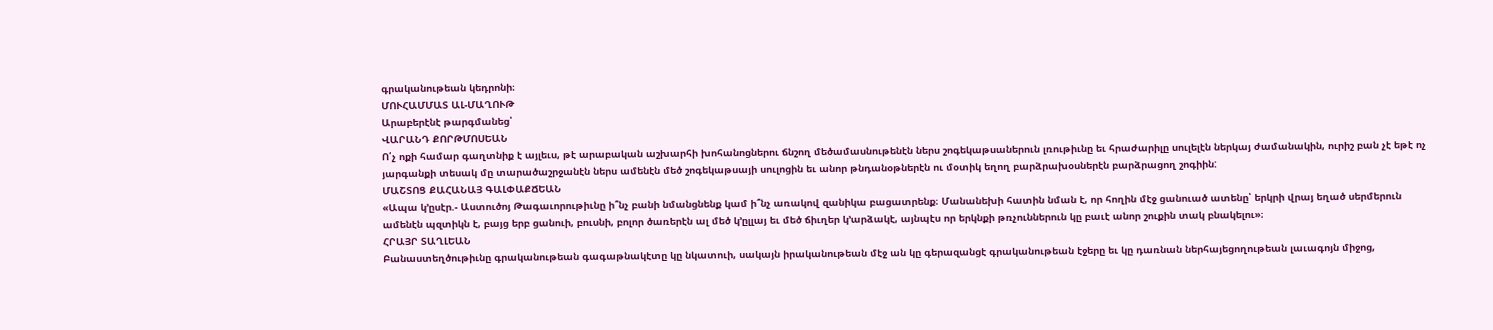գրականութեան կեդրոնի։
ՄՈՒՀԱՄՄԱՏ ԱԼ-ՄԱՂՈՒԹ
Արաբերէնէ թարգմանեց՝
ՎԱՐԱՆԴ ՔՈՐԹՄՈՍԵԱՆ
Ո՛չ ոքի համար գաղտնիք է այլեւս, թէ արաբական աշխարհի խոհանոցներու ճնշող մեծամասնութենէն ներս շոգեկաթսաներուն լռութիւնը եւ հրաժարիլը սուլելէն ներկայ ժամանակին, ուրիշ բան չէ եթէ ոչ յարգանքի տեսակ մը տարածաշրջանէն ներս ամենէն մեծ շոգեկաթսայի սուլոցին եւ անոր թնդանօթներէն ու մօտիկ եղող բարձրախօսներէն բարձրացող շոգիին:
ՄԱՇՏՈՑ ՔԱՀԱՆԱՅ ԳԱԼՓԱՔՃԵԱՆ
«Ապա կ՚ըսէր.- Աստուծոյ Թագաւորութիւնը ի՞նչ բանի նմանցնենք կամ ի՞նչ առակով զանիկա բացատրենք։ Մանանեխի հատին նման է, որ հողին մէջ ցանուած ատենը՝ երկրի վրայ եղած սերմերուն ամենէն պզտիկն է, բայց երբ ցանուի, բուսնի, բոլոր ծառերէն ալ մեծ կ՚ըլլայ եւ մեծ ճիւղեր կ՚արձակէ, այնպէս որ երկնքի թռչուններուն կը բաւէ անոր շուքին տակ բնակելու»։
ՀՐԱՅՐ ՏԱՂԼԵԱՆ
Բանաստեղծութիւնը գրականութեան գագաթնակէտը կը նկատուի, սակայն իրականութեան մէջ ան կը գերազանցէ գրականութեան էջերը եւ կը դառնան ներհայեցողութեան լաւագոյն միջոց,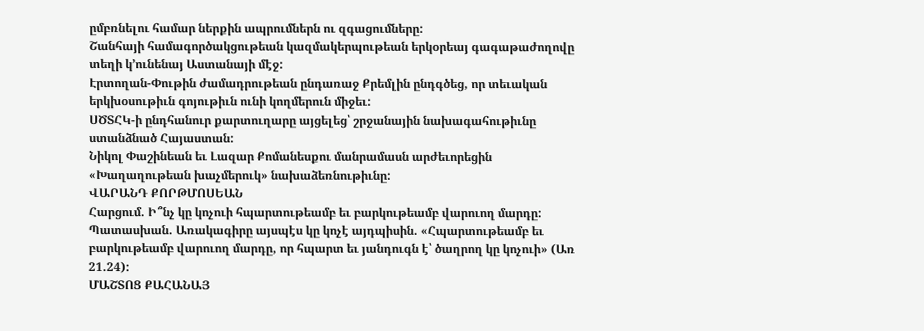ըմբռնելու համար ներքին ապրումներն ու զգացումները:
Շանհայի համագործակցութեան կազմակերպութեան երկօրեայ գագաթաժողովը տեղի կ՚ունենայ Աստանայի մէջ:
Էրտողան-Փութին ժամադրութեան ընդառաջ Քրեմլին ընդգծեց, որ տեւական երկխօսութիւն գոյութիւն ունի կողմերուն միջեւ:
ՍԾՏՀԿ-ի ընդհանուր քարտուղարը այցելեց՝ շրջանային նախագահութիւնը ստանձնած Հայաստան:
Նիկոլ Փաշինեան եւ Լազար Քոմանեսքու մանրամասն արժեւորեցին «Խաղաղութեան խաչմերուկ» նախաձեռնութիւնը:
ՎԱՐԱՆԴ ՔՈՐԹՄՈՍԵԱՆ
Հարցում. Ի՞նչ կը կոչուի հպարտութեամբ եւ բարկութեամբ վարուող մարդը:
Պատասխան. Առակագիրը այսպէս կը կոչէ այդպիսին. «Հպարտութեամբ եւ բարկութեամբ վարուող մարդը, որ հպարտ եւ յանդուգն է՝ ծաղրող կը կոչուի» (Առ 21.24):
ՄԱՇՏՈՑ ՔԱՀԱՆԱՅ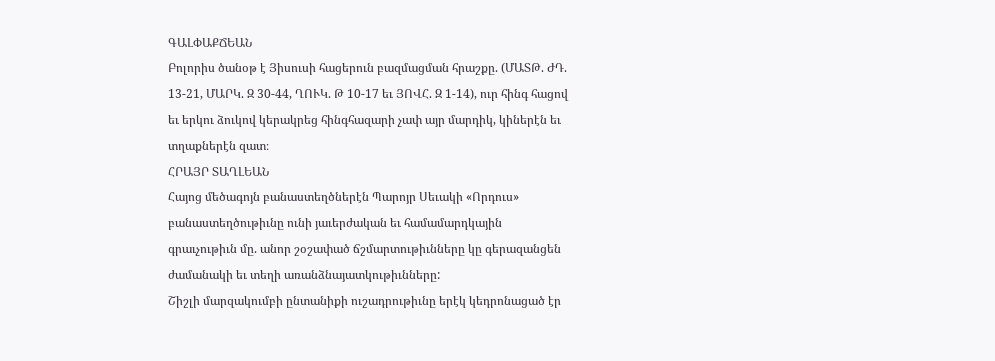ԳԱԼՓԱՔՃԵԱՆ
Բոլորիս ծանօթ է Յիսուսի հացերուն բազմացման հրաշքը. (ՄԱՏԹ. ԺԴ. 13-21, ՄԱՐԿ. Զ 30-44, ՂՈՒԿ. Թ 10-17 եւ ՅՈՎՀ. Զ 1-14), ուր հինգ հացով եւ երկու ձուկով կերակրեց հինգհազարի չափ այր մարդիկ, կիներէն եւ տղաքներէն զատ։
ՀՐԱՅՐ ՏԱՂԼԵԱՆ
Հայոց մեծագոյն բանաստեղծներէն Պարոյր Սեւակի «Որդուս» բանաստեղծութիւնը ունի յաւերժական եւ համամարդկային գրաւչութիւն մը. անոր շօշափած ճշմարտութիւնները կը գերազանցեն ժամանակի եւ տեղի առանձնայատկութիւնները:
Շիշլի մարզակումբի ընտանիքի ուշադրութիւնը երէկ կեդրոնացած էր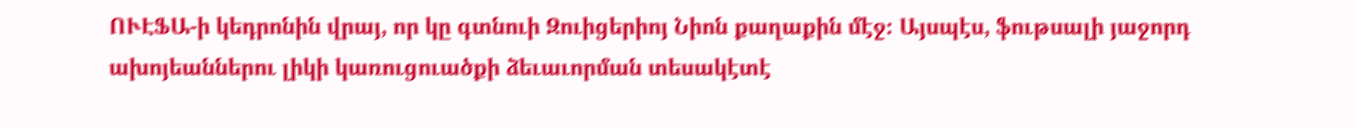ՈՒԷՖԱ-ի կեդրոնին վրայ, որ կը գտնուի Զուիցերիոյ Նիոն քաղաքին մէջ։ Այսպէս, ֆութսալի յաջորդ ախոյեաններու լիկի կառուցուածքի ձեւաւորման տեսակէտէ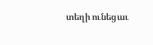տեղի ունեցաւ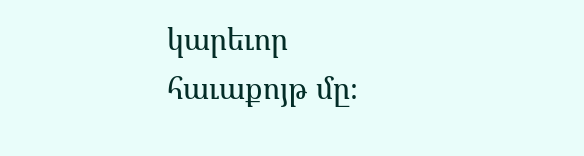կարեւոր հաւաքոյթ մը։